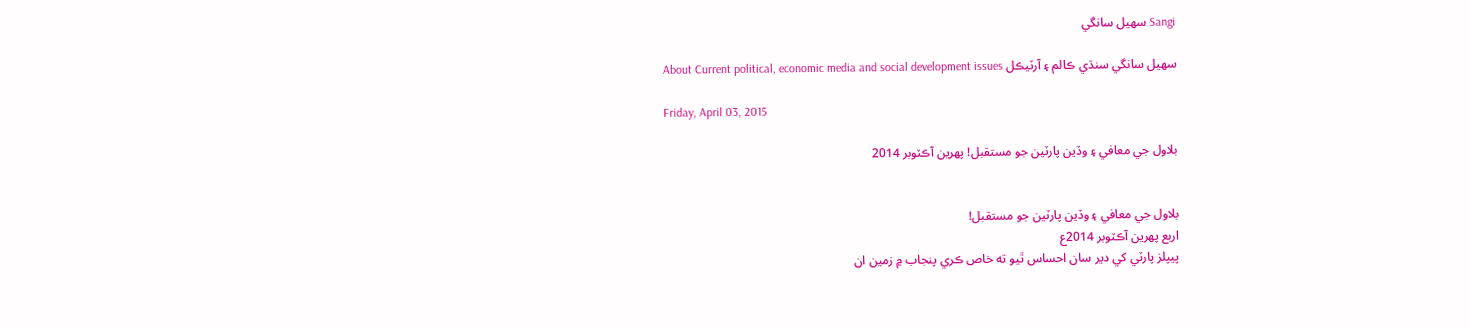Sangi سهيل سانگي

سهيل سانگي سنڌي ڪالم ۽ آرٽيڪل About Current political, economic media and social development issues

Friday, April 03, 2015

بلاول جي معافي ۽ وڏين پارٽين جو مستقبل! پهرين آڪٽوبر 2014


بلاول جي معافي ۽ وڏين پارٽين جو مستقبل!
اربع پهرين آڪٽوبر 2014ع
پيپلز پارٽي کي دير سان احساس ٿيو ته خاص ڪري پنجاب ۾ زمين ان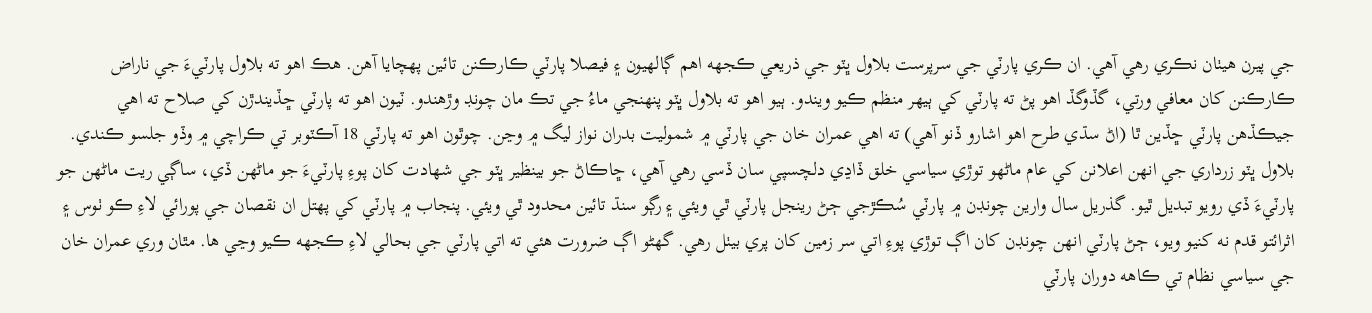جي پيرن هيٺان نڪري رهي آهي. ان ڪري پارٽي جي سرپرست بلاول ڀٽو جي ذريعي ڪجهه اهم ڳالهيون ۽ فيصلا پارٽي ڪارڪنن تائين پهچايا آهن. هڪ اهو ته بلاول پارٽيءَ جي ناراض ڪارڪنن کان معافي ورتي، گڏوگڏ اهو پڻ ته پارٽي کي ٻيهر منظم ڪيو ويندو. ٻيو اهو ته بلاول ڀٽو پنهنجي ماءُ جي تڪ مان چونڊ وڙهندو. ٽيون اهو ته پارٽي ڇڏيندڙن کي صلاح ته اهي جيڪڏهن پارٽي ڇڏين ٿا (اڻ سڌي طرح اهو اشارو ڏنو آهي) ته اهي عمران خان جي پارٽي ۾ شموليت بدران نواز ليگ ۾ وڃن. چوٿون اهو ته پارٽي 18 آڪٽوبر تي ڪراچي ۾ وڏو جلسو ڪندي. بلاول ڀٽو زرداري جي انهن اعلانن کي عام ماڻهو توڙي سياسي خلق ڏاڍي دلچسپي سان ڏسي رهي آهي، ڇاڪاڻ جو بينظير ڀٽو جي شهادت کان پوءِ پارٽيءَ جو ماڻهن ڏي، ساڳي ريت ماڻهن جو پارٽيءَ ڏي رويو تبديل ٿيو. گذريل سال وارين چونڊن ۾ پارٽي سُڪڙجي ڄڻ رينجل پارٽي ٿي ويئي ۽ رڳو سنڌ تائين محدود ٿي ويئي. پنجاب ۾ پارٽي کي پهتل ان نقصان جي پورائي لاءِ ڪو ٺوس ۽ اثرائتو قدم نه کنيو ويو، ڄڻ پارٽي انهن چونڊن کان اڳ توڙي پوءِ اتي سر زمين کان پري بيٺل رهي. گهڻو اڳ ضرورت هئي ته اتي پارٽي جي بحالي لاءِ ڪجهه ڪيو وڃي ها. مٿان وري عمران خان جي سياسي نظام تي ڪاهه دوران پارٽي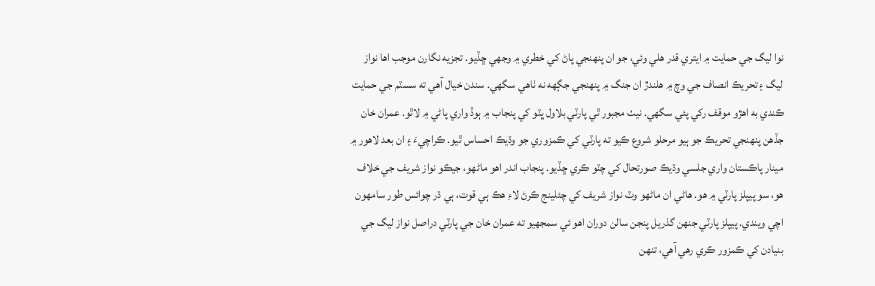نوا ليگ جي حمايت ۾ ايتري قدر هلي وئي، جو ان پنهنجي پاڻ کي خطري ۾ وجهي ڇڏيو. تجزيه نگارن موجب اها نواز ليگ ۽ تحريڪ انصاف جي وچ ۾ هلندڙ ان جنگ ۾ پنهنجي جڳهه نه ٺاهي سگهي. سندن خيال آهي ته سسٽم جي حمايت ڪندي به اهڙو موقف رکي پئي سگهي. نيٺ مجبور ٿي پارٽي بلاول ڀٽو کي پنجاب ۾ ٻوڏ واري پاڻي ۾ لاٿو. عمران خان جڏهن پنهنجي تحريڪ جو ٻيو مرحلو شروع ڪيو ته پارٽي کي ڪمزوري جو وڌيڪ احساس ٿيو. ڪراچيءَ ۽ ان بعد لاهور ۾ مينار پاڪستان واري جلسي وڌيڪ صورتحال کي چٽو ڪري ڇڏيو. پنجاب اندر اهو ماڻهو، جيڪو نواز شريف جي خلاف هو، سو پيپلز پارٽي ۾ هو. هاڻي ان ماڻهو وٽ نواز شريف کي چئلينج ڪرڻ لاءِ هڪ ٻي قوت، ٻي ڌر چوائس طور سامهون اچي ويندي. پيپلز پارٽي جنهن گذريل پنجن سالن دوران اهو ئي سمجهيو ته عمران خان جي پارٽي دراصل نواز ليگ جي بنيادن کي ڪمزور ڪري رهي آهي، تنهن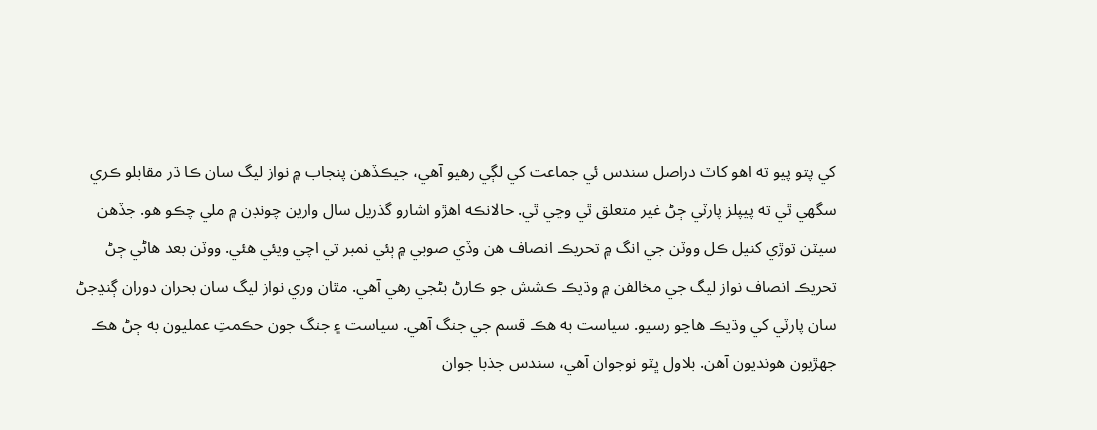کي پتو پيو ته اهو کاٽ دراصل سندس ئي جماعت کي لڳي رهيو آهي، جيڪڏهن پنجاب ۾ نواز ليگ سان ڪا ڌر مقابلو ڪري سگهي ٿي ته پيپلز پارٽي ڄڻ غير متعلق ٿي وڃي ٿي. حالانڪه اهڙو اشارو گذريل سال وارين چونڊن ۾ ملي چڪو هو. جڏهن سيٽن توڙي کنيل ڪل ووٽن جي انگ ۾ تحريڪ انصاف هن وڏي صوبي ۾ ٻئي نمبر تي اچي ويئي هئي. ووٽن بعد هاڻي ڄڻ تحريڪ انصاف نواز ليگ جي مخالفن ۾ وڌيڪ ڪشش جو ڪارڻ بڻجي رهي آهي. مٿان وري نواز ليگ سان بحران دوران ڳنڍجڻ سان پارٽي کي وڌيڪ هاڃو رسيو. سياست به هڪ قسم جي جنگ آهي. سياست ۽ جنگ جون حڪمتِ عمليون به ڄڻ هڪ جهڙيون هونديون آهن. بلاول ڀٽو نوجوان آهي، سندس جذبا جوان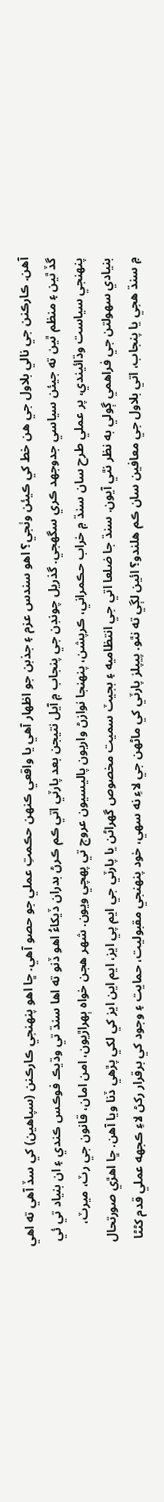آهن. ڪارڪنن جي نالي بلاول جي هن خط کي ڪيئن وٺجي؟ اهو سندس عزم ۽ جذبن جو اظهار آهي يا واقعي ڪنهن حڪمتِ عملي جو حصو آهي. ڇا اهو پنهنجي ڪارڪنن (سپاهين) کي سڏ آهي ته اهي گڏ ٿين ۽ منظم ٿين ته جيئن سياسي جدوجهد ڪري سگهجي. گذريل چونڊن جي پنجاب ۾ آيل نتيجن بعد پارٽي اتي ڪم ڪرڻ بدران ڏيکاءُ اهو ڏنو ته اها سنڌ تي وڌيڪ فوڪس ڪندي ۽ ان بنياد تي ئي پنهنجي سياست وڌائيندي، پر عملي طرح سان سنڌ ۾ خراب حڪمراني، ڪرپشن، پنهنجا نوازڻ واريون پاليسيون عروج تي پهچي ويون. شهر هجن خواه ٻهراڙيون، امن امان، قانون جي رٽ، ميرٽ، بنيادي سهولتن جي فراهمي ڳولي به نظر نٿي آيون. سنڌ جا ضلعا اتي جي انتظاميه ۽ بجيٽ سميت مخصوص گهراڻن يا پارٽي جي ايم پي ايز، ايم اين ايز کي لکي پڙهي ڏنا ويا آهن. ڇا اهڙي صورتحال ۾ سنڌ هجي يا پنجاب، اتي بلاول جي معافين سان ڪم هلندو؟ ائين لڳي ته نٿو. پيپلز پارٽي کي ماڻهن جي لاءِ نه سهي، خود پنهنجي مقبوليت، حمايت ۽ وجود کي برقرار رکڻ لاءِ ڪجهه عملي قدم کڻڻا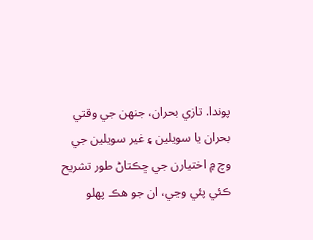پوندا. تازي بحران، جنهن جي وقتي بحران يا سويلين ۽ غير سويلين جي وچ ۾ اختيارن جي ڇڪتاڻ طور تشريح ڪئي پئي وڃي، ان جو هڪ پهلو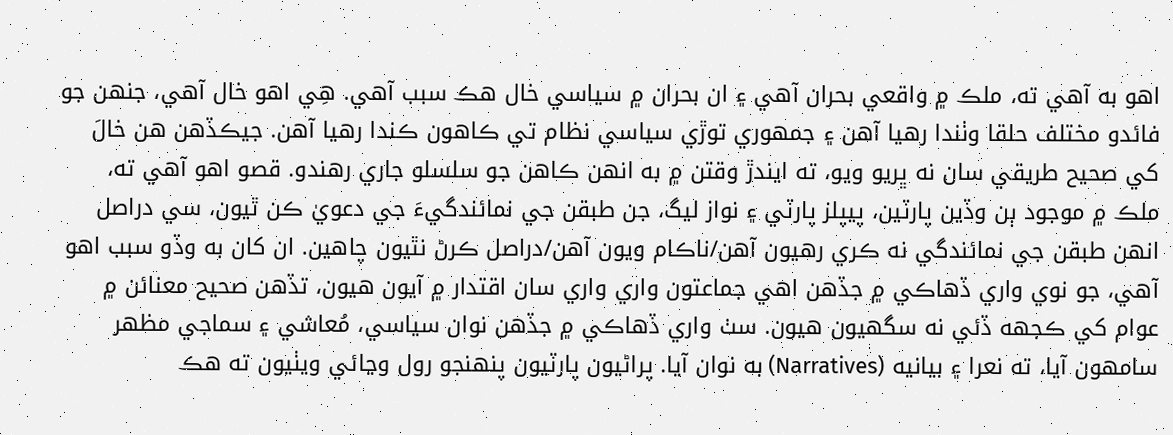اهو به آهي ته، ملڪ ۾ واقعي بحران آهي ۽ ان بحران ۾ سياسي خال هڪ سبب آهي. هِي اهو خال آهي، جنهن جو فائدو مختلف حلقا وٺندا رهيا آهن ۽ جمهوري توڙي سياسي نظام تي ڪاهون ڪندا رهيا آهن. جيڪڏهن هن خالَ کي صحيح طريقي سان نه ڀريو ويو، ته ايندڙ وقتن ۾ به انهن ڪاهن جو سلسلو جاري رهندو. قصو اهو آهي ته، ملڪ ۾ موجود ٻن وڏين پارٽين، پيپلز پارٽي ۽ نواز ليگ، جن طبقن جي نمائندگيءَ جي دعويٰ ڪن ٿيون، سي دراصل انهن طبقن جي نمائندگي نه ڪري رهيون آهن/ناڪام ويون آهن/دراصل ڪرڻ نٿيون چاهين. ان کان به وڏو سبب اهو آهي، جو نوي واري ڏهاڪي ۾ جڏهن اهي جماعتون واري واري سان اقتدار ۾ آيون هيون، تڏهن صحيح معنائن ۾ عوام کي ڪجهه ڏئي نه سگهيون هيون. سٺ واري ڏهاڪي ۾ جڏهن نوان سياسي، مُعاشي ۽ سماجي مظهر سامهون آيا، ته نعرا ۽ بيانيه (Narratives) به نوان آيا. پراڻيون پارٽيون پنهنجو رول وڃائي ويٺيون ته هڪ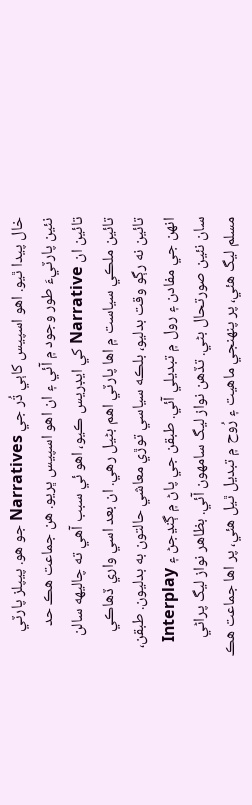خال پيدا ٿيو. اهو اسپيس کاٻي ڌُر جي Narratives جو هو. پيپلز پارٽي نئين پارٽيءَ طور وجود ۾ آئي ۽ ان اهو اسپيس ڀريو. هن جماعت هڪ حد تائين ان Narrative کي ايڊريس ڪيو، اهو ئي سبب آهي ته چاليهه سالن تائين ملڪي سياست ۾ اها پارٽي اهم بڻيل رهي. ان بعد اسي واري ڏهاڪي تائين نه رڳو وقت بدليو، بلڪه سياسي توڙي معاشي حالتون به بدليون. طبقن، انهن جي مفادن ۽ رول ۾ تبديلي آئي. طبقن جي پاڻ ۾ ڳنڍجڻ ۽ Interplay سان نئين صورتحال بڻي. تڏهن نواز ليگ سامهون آئي. بظاهر نواز ليگ پراڻي مسلم ليگ هئي، پر پنهنجي ماهيت ۽ رُوح ۾ تبديل ٿيل هئي، پر اها جماعت هڪ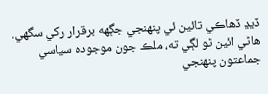ڏيڍ ڏهاڪي تائين ئي پنهنجي جڳهه برقرار رکي سگهي. هاڻي ائين ٿو لڳي ته، ملڪ جون موجوده سياسي جماعتون پنهنجي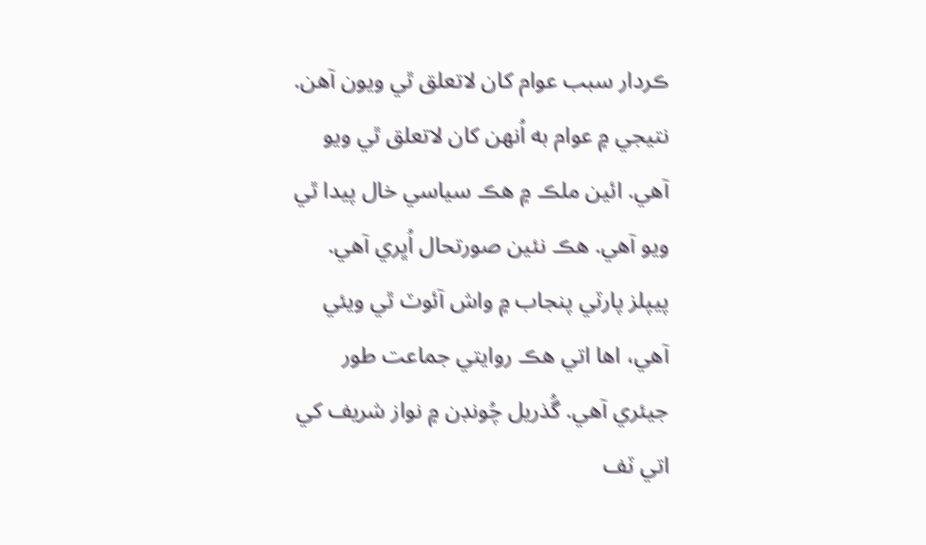ڪردار سبب عوام کان لاتعلق ٿي ويون آهن. نتيجي ۾ عوام به اُنهن کان لاتعلق ٿي ويو آهي. ائين ملڪ ۾ هڪ سياسي خال پيدا ٿي ويو آهي. هڪ نئين صورتحال اُڀري آهي. پيپلز پارٽي پنجاب ۾ واش آئوٽ ٿي ويئي آهي، اها اتي هڪ روايتي جماعت طور جيئري آهي. گُذريل چُونڊن ۾ نواز شريف کي اتي ٽف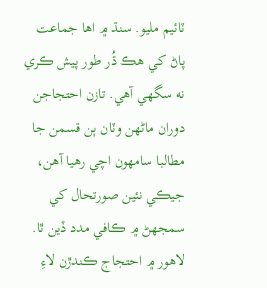ٽائيم مليو. سنڌ ۾ اها جماعت پاڻ کي هڪ ڌُر طور پيش ڪري نه سگهي آهي. تازن احتجاجن دوران ماڻهن وٽان ٻن قسمن جا مطالبا سامهون اچي رهيا آهن، جيڪي نئين صورتحال کي سمجهڻ ۾ ڪافي مدد ڏين ٿا. لاهور ۾ احتجاج ڪندڙن لاءِ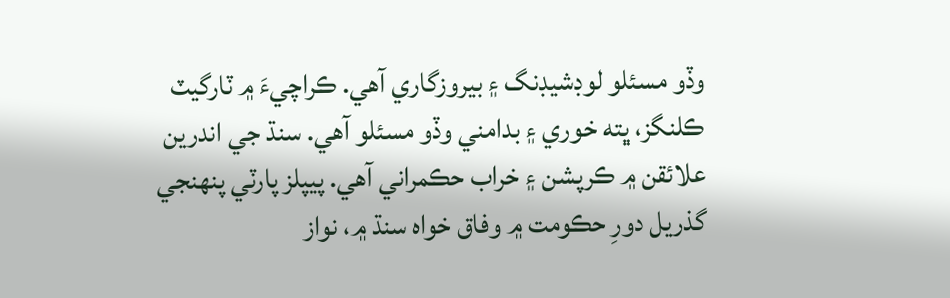وڏو مسئلو لوڊشيڊنگ ۽ بيروزگاري آهي. ڪراچيءَ ۾ ٽارگيٽ ڪلنگز، ڀته خوري ۽ بدامني وڏو مسئلو آهي. سنڌ جي اندرين علائقن ۾ ڪرپشن ۽ خراب حڪمراني آهي. پيپلز پارٽي پنهنجي گذريل دورِ حڪومت ۾ وفاق خواه سنڌ ۾، نواز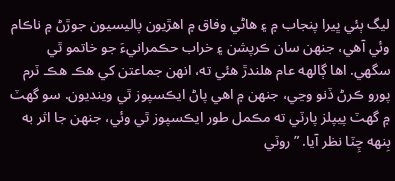ليگ ٻئي ڀيرا پنجاب ۾ ۽ هاڻي وفاق ۾ اهڙيون پاليسيون جوڙڻ ۾ ناڪام وئي آهي، جنهن سان ڪرپشن ۽ خراب حڪمرانيءَ جو خاتمو ٿي سگهي. اها ڳالهه عام هلندڙ هئي ته، انهن جماعتن کي هڪ هڪ ٽرم پورو ڪرڻ ڏنو وڃي، جنهن ۾ اهي پاڻ ايڪسپوز ٿي وينديون. سو گهٽ ۾ گهٽ پيپلز پارٽي ته مڪمل طور ايڪسپوز ٿي وئي، جنهن جا اثر به بِنهه چِٽا نظر آيا. ”روٽي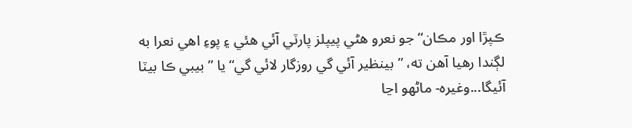ڪپڙا اور مڪان“ جو نعرو هڻي پيپلز پارٽي آئي هئي ۽ پوءِ اهي نعرا به لڳندا رهيا آهن ته، ”بينظير آئي گي روزگار لائي گي“ يا ”بيبي ڪا بيٽا آئيگا...وغيره- ماڻهو اڃا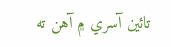تائين آسري ۾ آهن ته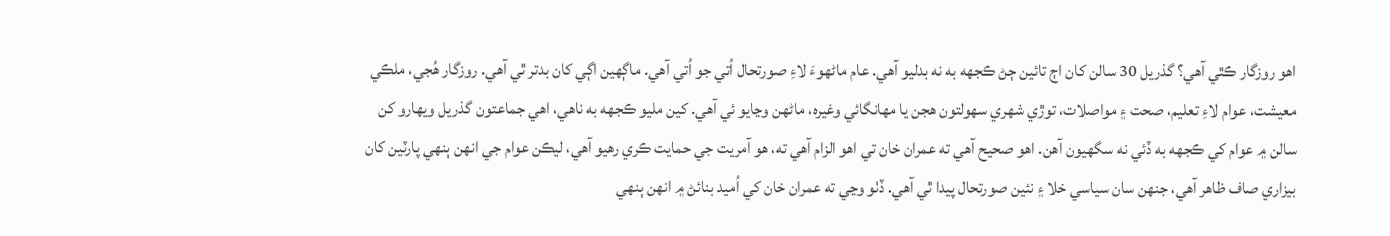اهو روزگار ڪٿي آهي؟ گذريل 30 سالن کان اڄ تائين ڄڻ ڪجهه به نه بدليو آهي. عام ماڻهوءَ لاءِ صورتحال اُتي جو اُتي آهي. ماڳهين اڳي کان بدتر ٿي آهي. روزگار هُجي، ملڪي معيشت، عوام لاءِ تعليم، صحت ۽ مواصلات، توڙي شهري سهولتون هجن يا مهانگائي وغيره، ماڻهن وڃايو ئي آهي. کين مليو ڪجهه به ناهي، اهي جماعتون گذريل ويهارو کن سالن ۾ عوام کي ڪجهه به ڏئي نه سگهيون آهن. اهو صحيح آهي ته عمران خان تي اهو الزام آهي ته، هو آمريت جي حمايت ڪري رهيو آهي، ليڪن عوام جي انهن ٻنهي پارٽين کان بيزاري صاف ظاهر آهي، جنهن سان سياسي خلا ۽ نئين صورتحال پيدا ٿي آهي. ڏٺو وڃي ته عمران خان کي اُميد بنائڻ ۾ انهن ٻنهي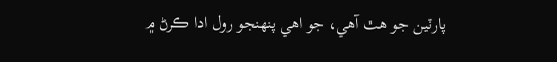پارٽين جو هٿ آهي، جو اهي پنهنجو رول ادا ڪرڻ ۾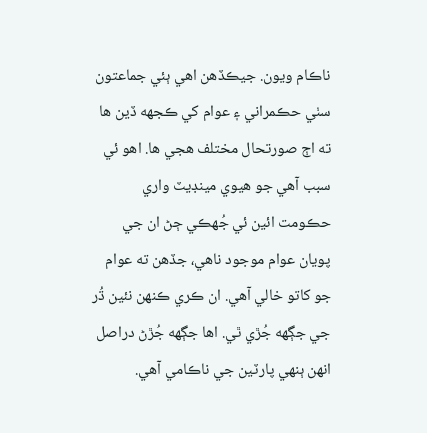ناڪام ويون. جيڪڏهن اهي ٻئي جماعتون سٺي حڪمراني ۽ عوام کي ڪجهه ڏين ها ته اڄ صورتحال مختلف هجي ها. اهو ئي سبب آهي جو هيوي مينڊيٽ واري حڪومت ائين ئي جُهڪي ڄڻ ان جي پويان عوام موجود ناهي، جڏهن ته عوام جو کاتو خالي آهي. ان ڪري ڪنهن نئين ڌُر جي جڳهه جُڙي ٿي. اها جڳهه جُڙڻ دراصل انهن ٻنهي پارٽين جي ناڪامي آهي.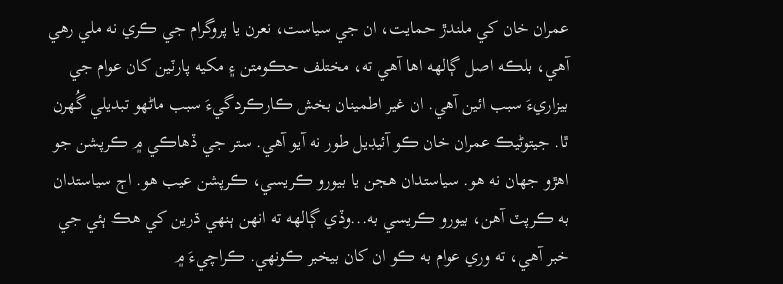عمران خان کي ملندڙ حمايت، ان جي سياست، نعرن يا پروگرام جي ڪري نه ملي رهي آهي، بلڪه اصل ڳالهه اها آهي ته، مختلف حڪومتن ۽ مکيه پارٽين کان عوام جي بيزاريءَ سبب ائين آهي. ان غير اطمينان بخش ڪارڪردگيءَ سبب ماڻهو تبديلي گُهرن ٿا. جيتوڻيڪ عمران خان ڪو آئيڊيل طور نه آيو آهي. ستر جي ڏهاڪي ۾ ڪرپشن جو اهڙو جهان نه هو. سياستدان هجن يا بيورو ڪريسي، ڪرپشن عيب هو. اڄ سياستدان به ڪرپٽ آهن، بيورو ڪريسي به...وڏي ڳالهه ته انهن ٻنهي ڌرين کي هڪ ٻئي جي خبر آهي، ته وري عوام به ڪو ان کان بيخبر ڪونهي. ڪراچيءَ ۾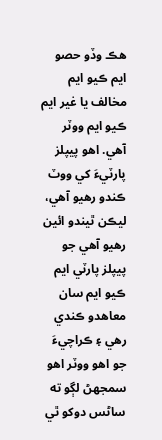هڪ وڏو حصو ايم ڪيو ايم مخالف يا غير ايم ڪيو ايم ووٽر آهي. اهو پيپلز پارٽيءَ کي ووٽ ڪندو رهيو آهي، ليڪن ٿيندو ائين رهيو آهي جو پيپلز پارٽي ايم ڪيو ايم سان معاهدو ڪندي رهي ۽ ڪراچيءَ جو اهو ووٽر اهو سمجهڻ لڳو ته ساڻس دوکو ٿي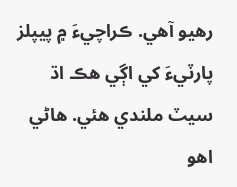رهيو آهي. ڪراچيءَ ۾ پيپلز پارٽيءَ کي اڳي هڪ اڌ سيٽ ملندي هئي. هاڻي اهو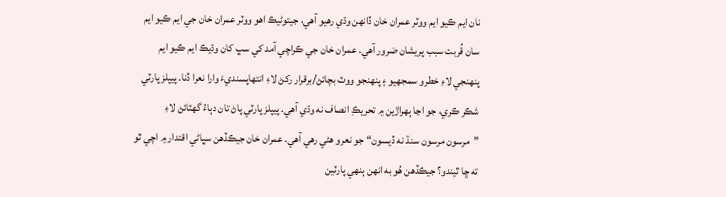نان ايم ڪيو ايم ووٽر عمران خان ڏانهن وڌي رهيو آهي، جيتوڻيڪ اهو ووٽر عمران خان جي ايم ڪيو ايم سان قُربت سبب پريشان ضرور آهي. عمران خان جي ڪراچي آمد کي سڀ کان وڌيڪ ايم ڪيو ايم پنهنجي لاءِ خطرو سمجهيو ۽ پنهنجو ووٽ بچائڻ/برقرار رکڻ لاءِ انتهاپسنديءَ وارا نعرا ڏنا. پيپلز پارٽي شڪر ڪري، جو اڃا ٻهراڙين ۾ تحريڪِ انصاف نه وڌي آهي. پيپلز پارٽي پاڻ تان دٻاءُ گهٽائڻ لاءِ ”مرسون مرسون سنڌ نه ڏيسون“ جو نعرو هڻي رهي آهي. عمران خان جيڪڏهن سڀاڻي اقتدار ۾ اچي ٿو ته ڇا ٿيندو؟ جيڪڏهن هُو به انهن ٻنهي پارٽين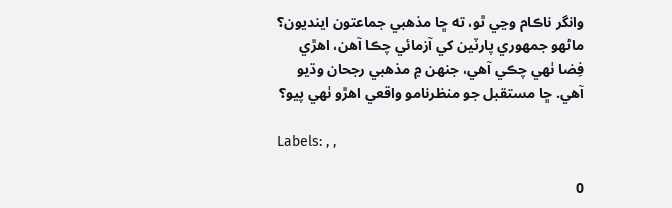وانگر ناڪام وڃي ٿو، ته ڇا مذهبي جماعتون اينديون؟ ماڻهو جمهوري پارٽين کي آزمائي چڪا آهن، اهڙي فِضا ٺهي چڪي آهي، جنهن ۾ مذهبي رجحان وڌيو آهي. ڇا مستقبل جو منظرنامو واقعي اهڙو ٺهي پيو؟

Labels: , ,

0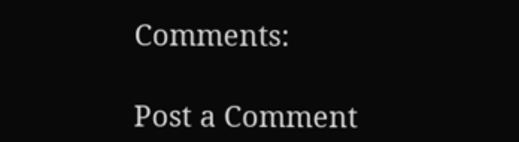Comments:

Post a Comment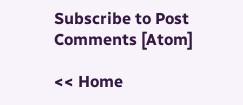Subscribe to Post Comments [Atom]

<< Home